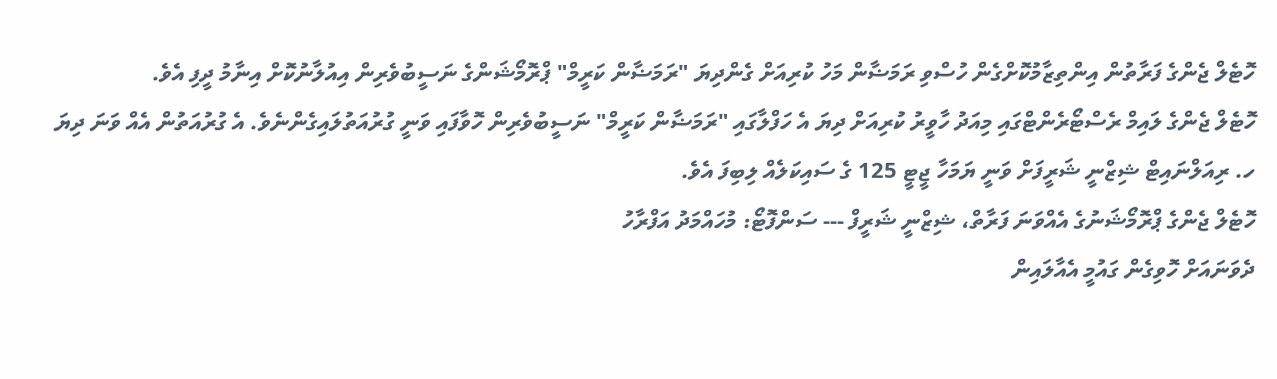ހޮޓެލް ޖެންގެ ފަރާތުން އިންތިޒާމުކޮށްގެން ހުސްވި ރަމަޟާން މަހު ކުރިއަށް ގެންދިޔަ "ރަމަޟާން ކަރީމް" ޕްރޮމޯޝަންގެ ނަސީބުވެރިން އިއުލާނުކޮށް އިނާމު ދީފި އެވެ.
ހޮޓެލް ޖެންގެ ލައިމް ރެސްޓޯރެންޓްގައި މިއަދު ހާވީރު ކުރިއަށް ދިޔަ އެ ހަފްލާގައި "ރަމަޟާން ކަރީމް" ނަސީބުވެރިން ހޮވާފައި ވަނީ ގުރުއަތުލައިގެންނެވެ. އެ ގުރުއަތުން އެއް ވަނަ ދިޔަ ހ. ރިއަލްނައިޓް ޝިޒްނީ ޝަރީފަށް ވަނީ ޔަމަހާ ޖީޓީ 125 ގެ ސައިކަލެއް ލިބިފަ އެވެ.
ހޮޓެލް ޖެންގެ ޕްރޮމޯޝަނުގެ އެއްވަނަ ފަރާތް، ޝިޒްނީ ޝަރީފް --- ސަންފޮޓޯ: މުހައްމަދު އަފްރާހު
ދެވަނައަށް ހޮވިގެން ގައުމީ އެއާލައިން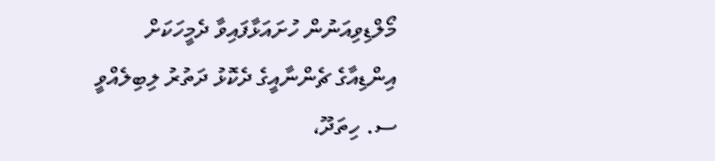މޯލްޑިވިއަނުން ހުށައަޅާފައިވާ ދެމީހަކަށް އިންޑިއާގެ ޗެންނާއީގެ ދެކޮޅު ދަތުރު ލިބިލެއްވީ ސ. ހިތަދޫ،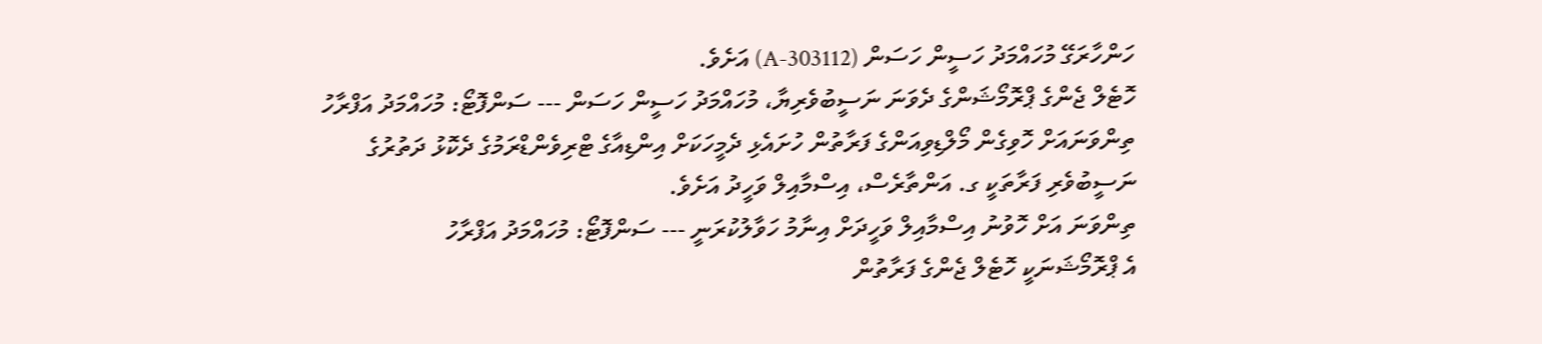ހަންހާރަގޭ މުހައްމަދު ހަސީން ހަސަން (A-303112) އަށެވެ.
ހޮޓެލް ޖެންގެ ޕްރޮމޯޝަންގެ ދެވަނަ ނަސީބުވެރިޔާ، މުހައްމަދު ހަސީން ހަސަން --- ސަންފޮޓޯ: މުހައްމަދު އަފްރާހު
ތިންވަނައަށް ހޮވިގެން މޯލްޑިވިއަންގެ ފަރާތުން ހުށައެޅި ދެމީހަކަށް އިންޑިއާގެ ޓްރިވެންޑްރަމުގެ ދެކޮޅު ދަތުރުގެ ނަސީބުވެރި ފަރާތަކީ ގ. އަންތާރެސް، އިސްމާއިލް ވަހީދު އަށެވެ.
ތިންވަނަ އަށް ހޮވުނު އިސްމާއިލް ވަހީދަށް އިނާމު ހަވާލުކުރަނީ --- ސަންފޮޓޯ: މުހައްމަދު އަފްރާހު
އެ ޕްރޮމޯޝަނަކީ ހޮޓެލް ޖެންގެ ފަރާތުން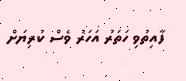ފާއިތުވި ހަތަރު އަހަރު ވެސް ކުރިޔަށް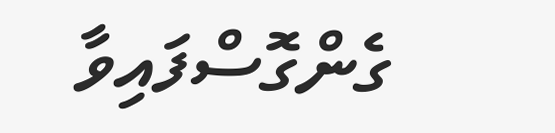ގެންގޮސްފައިވާ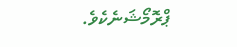ޕްރޮމޯޝަނެކެވެ.